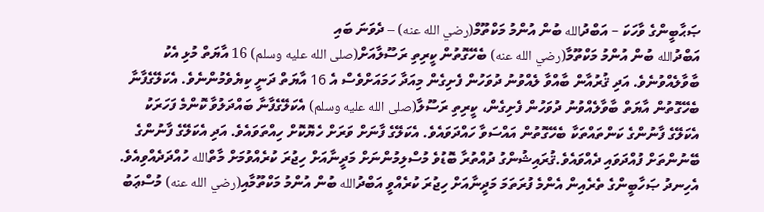ޞަޙާބީންގެ ވާހަކަ – އަބްދުالله ބުން އުންމު މަކްތޫމް(رضي الله عنه) – ދެވަނަ ބައި
އަބްދުالله ބުން އުންމު މަކްތޫމާ(رضي الله عنه) ބެހޭގޮތުން ކީރިތި ރަސޫލާއަށް(صلى الله عليه وسلم) 16 އާޔަތް މުޅި އެކު ބާވާލެއްވުނެވެ. އަދި ޤުރުއާން ބާއްވާ ލެއްވުނު ދުވަހުން ފެށިގެން މިއަދާ ހަމައަށްވެސް އެ 16 އާޔަތް ދަނީ ކިޔެވެމުންނެވެ. އެކަލޭގެފާނާ ބެހޭގޮތުން އާޔަތް ބާވާލެއްވުނު ދުވަހުން ފެށިގެން، ކީރިތި ރަސޫލާ(صلى الله عليه وسلم) އެކަލޭގެފާނާ ބައްދަލުވާ ކޮންމެ ފަހަރަކު އެކަލޭގެ ފާނުންގެ ކަންތައްތަކާ ބެހޭގޮތުން އައްސަވާ ހައްދަވައެވެ. އެކަލޭގެ ފާނަށް ވަރަށް ހެޔޮކޮށް ހިއްތަވައެވެ. އަދި އެކަލޭގެ ފާނުންގެ ބޭނުންތަށް ފުއްދަވައި ދެއްވައެވެ.ޤުރައިޝުންގު ދުއްތުރާ ބޮޑުވެ މުސްލިމުންނަށް މަދީނާއަށް ހިޖުރަ ކުރެއްވުމަށް މާތްالله ހުއްދަދެއްވިއެވެ. އެހިނދު ޞަހާބީންގެ ތެރެއިން އެންމެ ފުރަތަމަ މަދީނާއަށް ހިޖުރަ ކުރެއްވީ އަބްދުالله ބުން އުންމު މަކްތޫމާއި(رضي الله عنه) މުސްޢަބު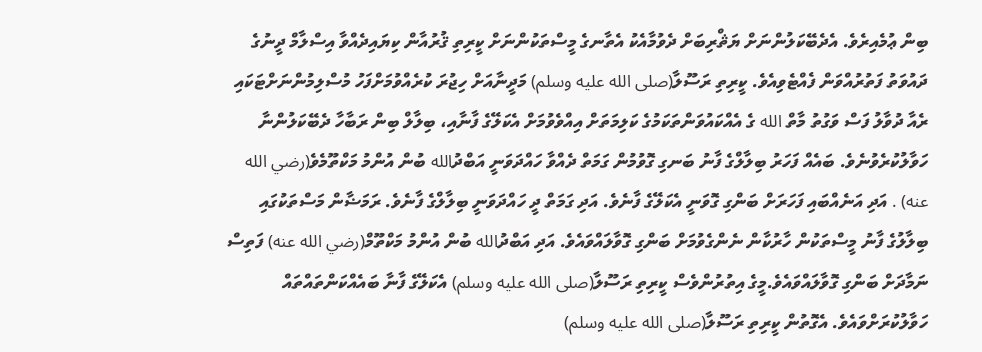ބިން ޢުމެއިރެވެ. އެދެބޭކަލުންނަށް ޔަޘްރިބަށް ދެވުމާއެކު އެތާނގެ މީސްތަކުންނަށް ކީރިތި ޤުރުއާން ކިޔައިދެއްވާ އިސްލާމް ދީނުގެ ދައުވަތު ފަތުރުއްވަން ފެއްޓެވިއެވެ. ކީރިތި ރަސޫލާ(صلى الله عليه وسلم) މަދީނާއަށް ހިޖުރަ ކުރެއްވުމަށްފަހު މުސްލިމުންނަށްޓަކައި ރެއާ ދުވާލު ފަސް ވަގުތު މާތް الله ގެ އެއްކައުވަންތަކަމުގެ ކަލިމަތަށް އިއްވެވުމަށް އެކަލޭގެ ފާނާއި، ބިލާލް ބިން ރަބާހާ ދެބޭކަލުންނާ ހަވާލުކުރެވުނެވެ. ބައެއް ފަހަރު ބިލާލްގެ ފާނު ބަނގި ގޮވުމުން ގަމަތް ދެއްވާ ހައްދަވަނީ އަބްދުالله ބުން އުންމު މަކްތޫމެވެ(رضي الله عنه) . އަދި އަނެއްބައި ފަހަރަށް ބަންގި ގޮވަނީ އެކަލޭގެ ފާނެވެ. އަދި ގަމަތް ދީ ހައްދަވަނީ ބިލާލްގެ ފާނެވެ. ރަމަޟާން މަސްތަކުގައި ބިލާލުގެ ފާނު މީސްތަކުން ހާރުކާން ނެންގެވުމަށް ބަންގި ގޮވާލައްވައެވެ. އަދި އަބްދުالله ބުން އުންމު މަކްތޫމް(رضي الله عنه) ފަތިސް ނަމާދަށް ބަންގި ގޮވާލައްވައެވެ.މީގެ އިތުރުންވެސް ކީރިތި ރަސޫލާ(صلى الله عليه وسلم) އެކަލޭގެ ފާނާ ބައެއްކަންތައްތައް ހަވާލުކުރަށްވައެވެ. އެގޮތުން ކީރިތި ރަސޫލާ(صلى الله عليه وسلم)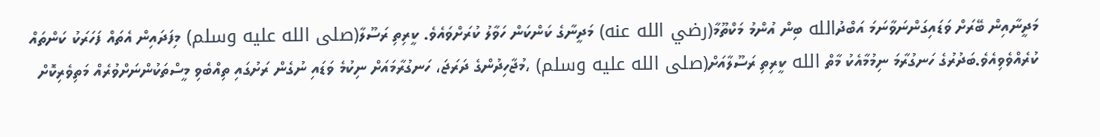މަދީނާއިން ބޭރަށް ވަޑައިގަންނަވާނަމަ އަބްދުالله ބިން އުންމު މަކްތޫމާ(رضي الله عنه) މަދީނާގެ ކަންކަން ހަވާލު ކުރަށްވައެވެ. ކީރިތި ރަސޫލާ(صلى الله عليه وسلم) މިފަދައިން އެތައް ފަހަރަކު ކަންތައް ކުރެއްވެވިއެވެ.ބަދުރުގެ ހަނގުރާމަ ނިމުމާއެކު މާތް الله ކީރިތި ރަސޫލާއަށް(صلى الله عليه وسلم) ،މުޖާހިދުންގެ ދަރަޖަ، ހަނގުރާމައަށް ނިކުމެ ވަޑައި ނުގެން ރަށުގައި ތިއްބެވި މީސްތަކުންނަށްވުރެއް މަތިވެރިކޮށް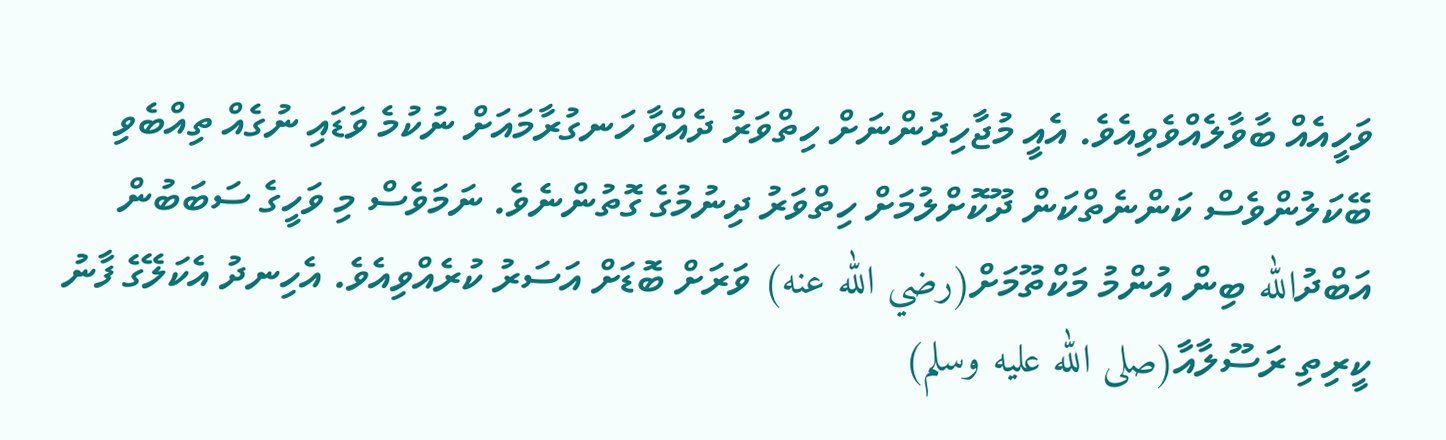ވަހީއެއް ބާވާލެއްވެވިއެވެ. އެއީ މުޖާހިދުންނަށް ހިތްވަރު ދެއްވާ ހަނގުރާމައަށް ނުކުމެ ވަޑައި ނުގެއް ތިއްބެވި ބޭކަލުންވެސް ކަންނެތްކަން ދޫކޮށްލުމަށް ހިތްވަރު ދިނުމުގެ ގޮތުންނެވެ. ނަމަވެސް މި ވަހީގެ ސަބަބުން އަބްދުالله ބިން އުންމު މަކްތޫމަށް(رضي الله عنه) ވަރަށް ބޮޑަށް އަސަރު ކުރެއްވިއެވެ. އެހިނދު އެކަލޭގެ ފާނު ކީރިތި ރަސޫލާއާ(صلى الله عليه وسلم)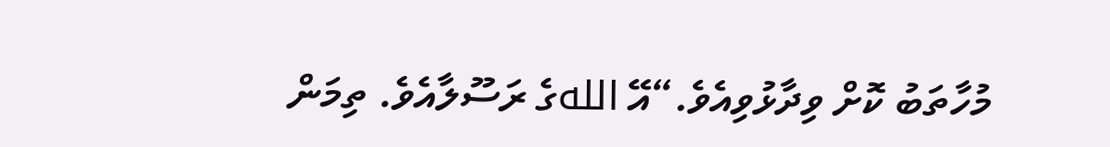މުހާތަބު ކޮށް ވިދާޅުވިއެވެ.“އޭ اللهގެ ރަސޫލާއެވެ. ތިމަން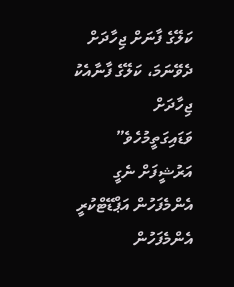ކަލޭގެ ފާނަށް ޖިހާދަށް ދެވޭނަމަ، ކަލޭގެ ފާނާއެކު ޖިހާދަށް ވަޑައިގަތީމުހެވެ”
އަރުޝީފަށް ނެގީ
އެންމެފަހުން އަޕްޑޭޓްކުރީ
އެންމެފަހުން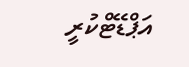އަޕްޑޭޓްކުރީ